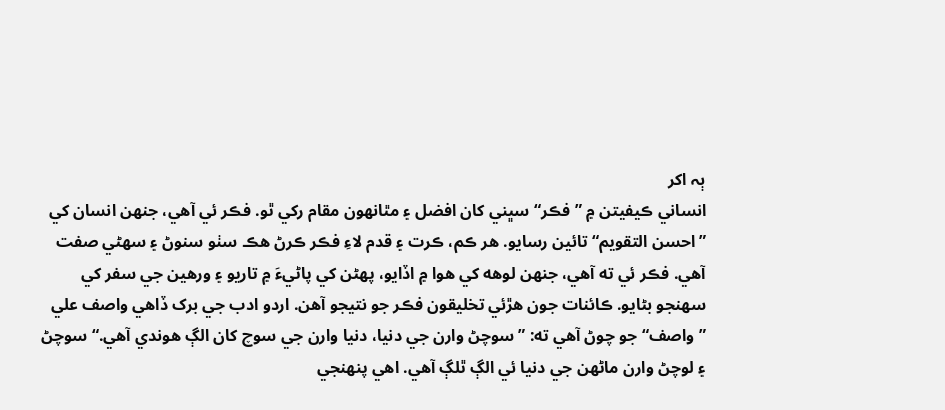ٻہ اکر
انساني ڪيفيتن ۾ ”فڪر“ سڀني کان افضل ۽ مٿانهون مقام رکي ٿو. فڪر ئي آهي، جنهن انسان کي ”احسن التقويم“ تائين رسايو. هر ڪم، ڪرت ۽ قدم لاءِ فڪر ڪرڻ هڪ سٺو سنوڻ ۽ سهڻي صفت آهي. فڪر ئي ته آهي، جنهن لوهه کي هوا ۾ اڏايو، پهڻن کي پاڻيءَ ۾ تاريو ۽ ورهين جي سفر کي سهنجو بڻايو. ڪائنات جون هڙئي تخليقون فڪر جو نتيجو آهن. اردو ادب جي برک ڏاهي واصف علي ”واصف“ جو چوڻ آهي ته: ”سوچڻ وارن جي دنيا، دنيا وارن جي سوچ کان الڳ هوندي آهي.“ سوچڻ ۽ لوچڻ وارن ماڻهن جي دنيا ئي الڳ ٿلڳ آهي. اهي پنهنجي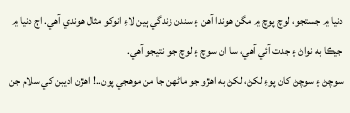دنيا ۾ جستجو، لوچ پوچ ۾ مگن هوندا آهن ۽ سندن زندگي ٻين لاءِ انوکو مثال هوندي آهي. اڄ دنيا ۾ جيڪا به نواڻ ۽ جدت آئي آهي، سا ان سوچ ۽ لوچ جو نتيجو آهي.
سوچڻ ۽ سوچڻ کان پوءِ لکڻ، لکڻ به اهڙو جو ماڻهن جا من موهجي پون..! اهڙن اديبن کي سلام جن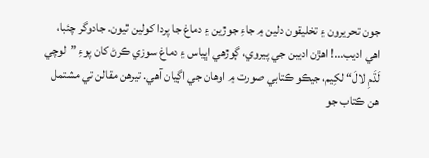جون تحريرون ۽ تخليقون دلين ۾ جاءِ جوڙين ۽ دماغ جا پردا کولين ٿيون. جادوگر چئبا، اهي اديب...! اهڙن اديبن جي پيروي، ڳوڙهي اڀياس ۽ دماغ سوزي ڪرڻ کان پوءِ ”لوچي لَڌَمِ لالَ“ لکِيم، جيڪو ڪتابي صورت ۾ اوهان جي اڳيان آهي. تيرهن مقالن تي مشتمل هن ڪتاب جو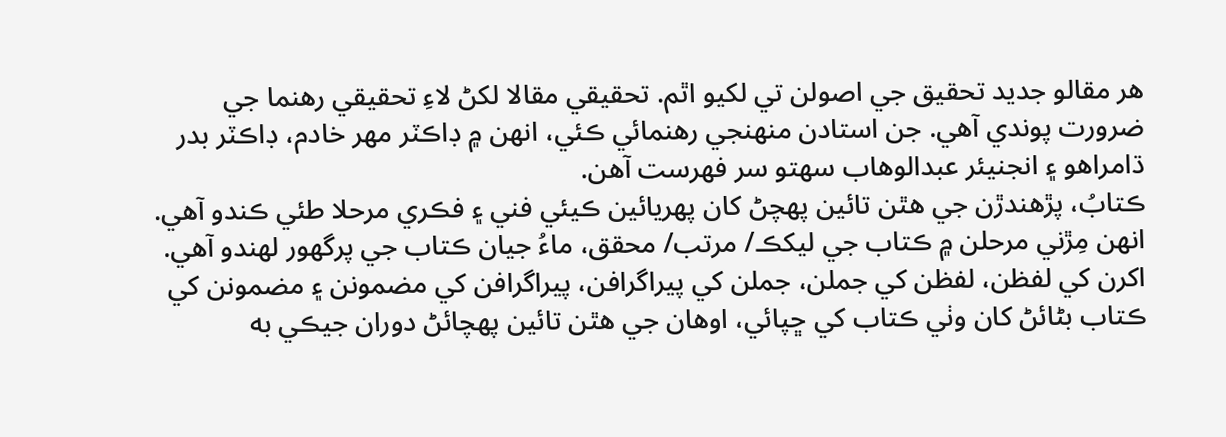هر مقالو جديد تحقيق جي اصولن تي لکيو اٿم. تحقيقي مقالا لکڻ لاءِ تحقيقي رهنما جي ضرورت پوندي آهي. جن استادن منهنجي رهنمائي ڪئي، انهن ۾ ڊاڪٽر مهر خادم، ڊاڪٽر بدر ڌامراهو ۽ انجنيئر عبدالوهاب سهتو سر فهرست آهن.
ڪتابُ، پڙهندڙن جي هٿن تائين پهچڻ کان پهريائين ڪيئي فني ۽ فڪري مرحلا طئي ڪندو آهي. انهن مِڙني مرحلن ۾ ڪتاب جي ليکڪ/ مرتب/ محقق، ماءُ جيان ڪتاب جي پرگھور لهندو آهي. اکرن کي لفظن، لفظن کي جملن، جملن کي پيراگرافن، پيراگرافن کي مضمونن ۽ مضمونن کي ڪتاب بڻائڻ کان وٺي ڪتاب کي ڇپائي، اوهان جي هٿن تائين پهچائڻ دوران جيڪي به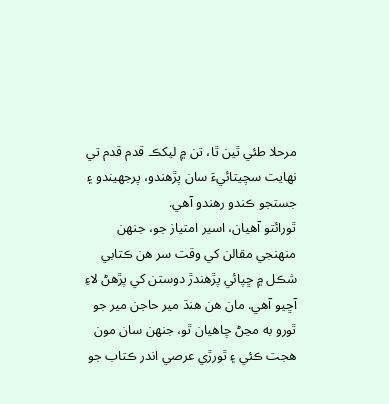مرحلا طئي ٿين ٿا، تن ۾ ليکڪ قدم قدم تي نهايت سچيتائيءَ سان پڙهندو، پرجھيندو ۽ جستجو ڪندو رهندو آهي.
ٿورائتو آهيان، اسير امتياز جو، جنهن منهنجي مقالن کي وقت سر هن ڪتابي شڪل ۾ ڇپائي پڙهندڙ دوستن کي پڙهڻ لاءِ آڇيو آهي. مان هن هنڌ مير حاجن مير جو ٿورو به مڃڻ چاهيان ٿو، جنهن سان مون هجت ڪئي ۽ ٿورڙي عرصي اندر ڪتاب جو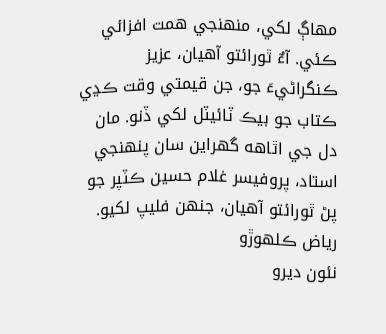مهاڳ لکي، منهنجي همت افزائي ڪئي. آءٌ ٿورائتو آهيان، عزيز ڪنگراڻيءَ جو، جن قيمتي وقت ڪڍي ڪتاب جو بيڪ ٽائيٽل لکي ڏنو. مان دل جي اٿاهه گھراين سان پنهنجي استاد، پروفيسر غلام حسين ڪٽپر جو پڻ ٿورائتو آهيان، جنهن فليپ لکيو.
رياض ڪلهوڙو
نئون ديرو